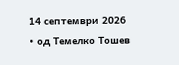14 септември 2026
• од Темелко Тошев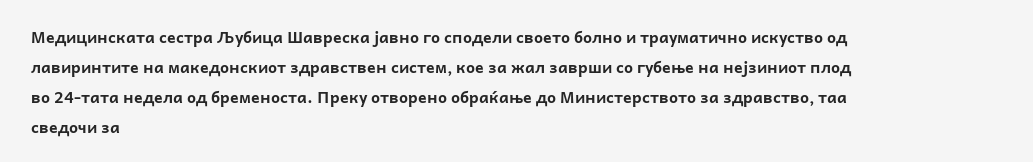Медицинската сестра Љубица Шавреска јавно го сподели своето болно и трауматично искуство од лавиринтите на македонскиот здравствен систем, кое за жал заврши со губење на нејзиниот плод во 24-тата недела од бременоста. Преку отворено обраќање до Министерството за здравство, таа сведочи за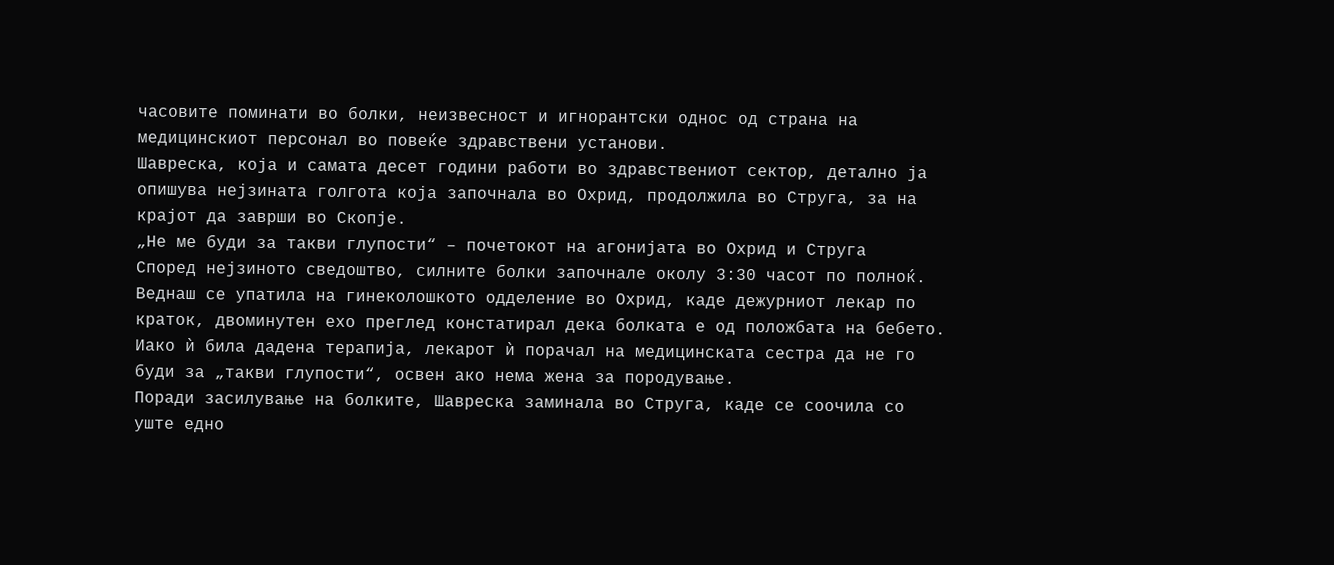часовите поминати во болки, неизвесност и игнорантски однос од страна на медицинскиот персонал во повеќе здравствени установи.
Шавреска, која и самата десет години работи во здравствениот сектор, детално ја опишува нејзината голгота која започнала во Охрид, продолжила во Струга, за на крајот да заврши во Скопје.
„Не ме буди за такви глупости“ – почетокот на агонијата во Охрид и Струга
Според нејзиното сведоштво, силните болки започнале околу 3:30 часот по полноќ. Веднаш се упатила на гинеколошкото одделение во Охрид, каде дежурниот лекар по краток, двоминутен ехо преглед констатирал дека болката е од положбата на бебето. Иако ѝ била дадена терапија, лекарот ѝ порачал на медицинската сестра да не го буди за „такви глупости“, освен ако нема жена за породување.
Поради засилување на болките, Шавреска заминала во Струга, каде се соочила со уште едно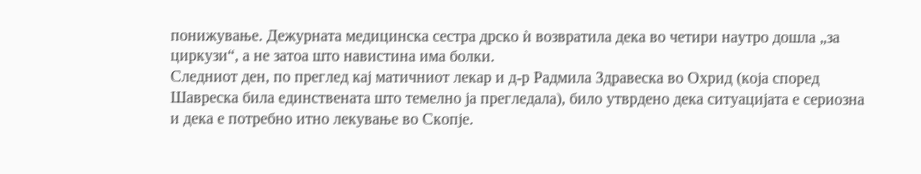понижување. Дежурната медицинска сестра дрско ѝ возвратила дека во четири наутро дошла „за циркузи“, а не затоа што навистина има болки.
Следниот ден, по преглед кај матичниот лекар и д-р Радмила Здравеска во Охрид (која според Шавреска била единствената што темелно ја прегледала), било утврдено дека ситуацијата е сериозна и дека е потребно итно лекување во Скопје.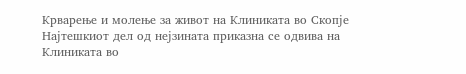Крварење и молење за живот на Клиниката во Скопје
Најтешкиот дел од нејзината приказна се одвива на Клиниката во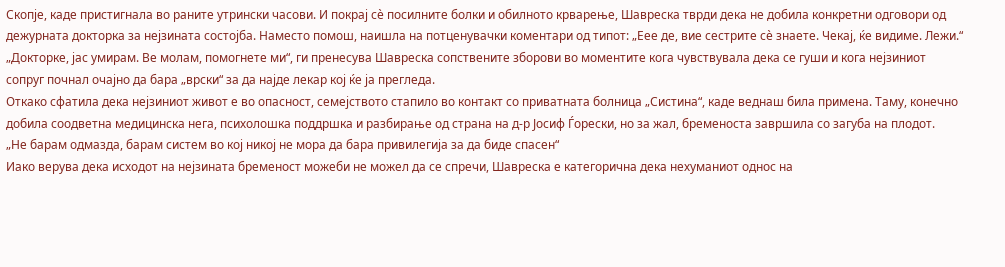Скопје, каде пристигнала во раните утрински часови. И покрај сè посилните болки и обилното крварење, Шавреска тврди дека не добила конкретни одговори од дежурната докторка за нејзината состојба. Наместо помош, наишла на потценувачки коментари од типот: „Еее де, вие сестрите сè знаете. Чекај, ќе видиме. Лежи.“
„Докторке, јас умирам. Ве молам, помогнете ми“, ги пренесува Шавреска сопствените зборови во моментите кога чувствувала дека се гуши и кога нејзиниот сопруг почнал очајно да бара „врски“ за да најде лекар кој ќе ја прегледа.
Откако сфатила дека нејзиниот живот е во опасност, семејството стапило во контакт со приватната болница „Систина“, каде веднаш била примена. Таму, конечно добила соодветна медицинска нега, психолошка поддршка и разбирање од страна на д-р Јосиф Ѓорески, но за жал, бременоста завршила со загуба на плодот.
„Не барам одмазда, барам систем во кој никој не мора да бара привилегија за да биде спасен“
Иако верува дека исходот на нејзината бременост можеби не можел да се спречи, Шавреска е категорична дека нехуманиот однос на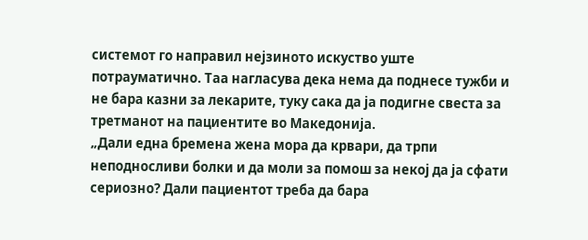системот го направил нејзиното искуство уште потрауматично. Таа нагласува дека нема да поднесе тужби и не бара казни за лекарите, туку сака да ја подигне свеста за третманот на пациентите во Македонија.
„Дали една бремена жена мора да крвари, да трпи неподносливи болки и да моли за помош за некој да ја сфати сериозно? Дали пациентот треба да бара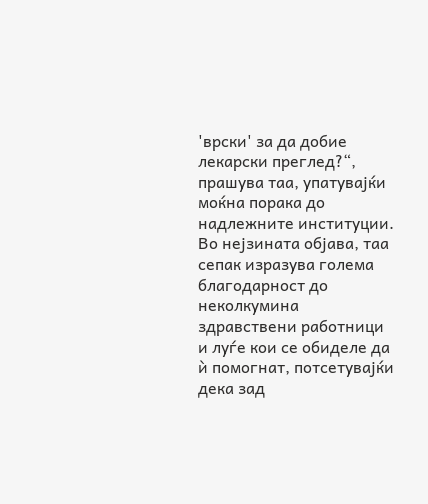'врски' за да добие лекарски преглед?“, прашува таа, упатувајќи моќна порака до надлежните институции.
Во нејзината објава, таа сепак изразува голема благодарност до неколкумина здравствени работници и луѓе кои се обиделе да ѝ помогнат, потсетувајќи дека зад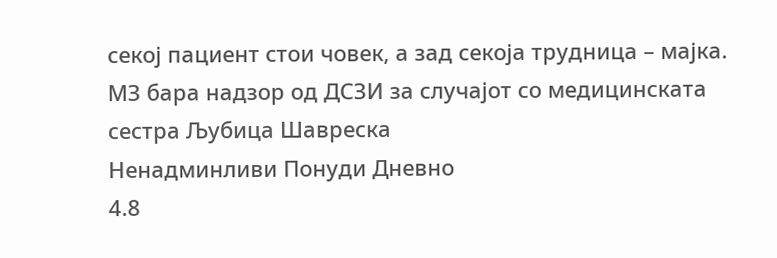секој пациент стои човек, а зад секоја трудница – мајка.
МЗ бара надзор од ДСЗИ за случајот со медицинската сестра Љубица Шавреска
Ненадминливи Понуди Дневно
4.8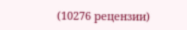(10276 рецензии)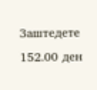Заштедете 152.00 ден